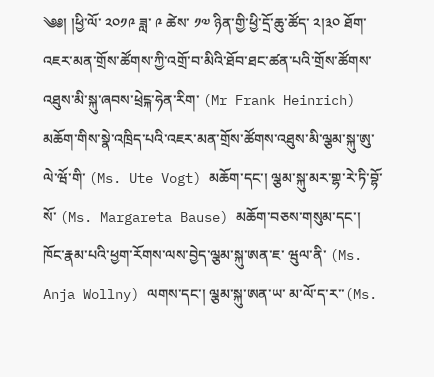༄༅། །ཕྱི་ལོ་ ༢༠༡༩ ཟླ་ ༩ ཚེས་ ༡༧ ཉིན་གྱི་ཕྱི་དྲོ་ཆུ་ཚོད་ ༢།༣༠ ཐོག་འཇར་མན་གྲོས་ཚོགས་ཀྱི་འགྲོ་བ་མིའི་ཐོབ་ཐང་ཚན་པའི་གྲོས་ཚོགས་འཐུས་མི་སྐུ་ཞབས་ཕྲེངྐ་ཧེན་རིག་ (Mr Frank Heinrich) མཆོག་གིས་སྣེ་འཁྲིད་པའི་འཇར་མན་གྲོས་ཚོགས་འཐུས་མི་ལྕམ་སྐུ་ཨུ་ལེ་ཝོ་གི་ (Ms. Ute Vogt) མཆོག་དང་། ལྕམ་སྐུ་མར་གྷ་རེ་ཏི་བྷོ་སོ་ (Ms. Margareta Bause) མཆོག་བཅས་གསུམ་དང་། ཁོང་རྣམ་པའི་ཕྱག་རོགས་ལས་བྱེད་ལྕམ་སྐུ་ཨན་ཇ་ ཝུལ་ནི་ (Ms. Anja Wollny) ལགས་དང་། ལྕམ་སྐུ་ཨན་ཡ་ མ་ལོ་ད་ར་་(Ms.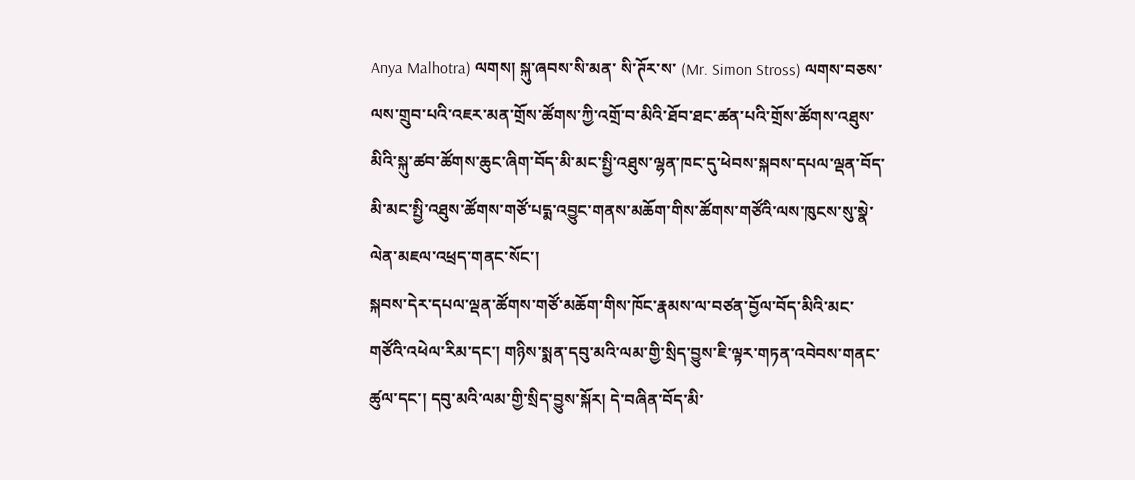Anya Malhotra) ལགས། སྐུ་ཞབས་སི་མན་ སི་ཊོར་ས་ (Mr. Simon Stross) ལགས་བཅས་ལས་གྲུབ་པའི་འཇར་མན་གྲོས་ཚོགས་ཀྱི་འགྲོ་བ་མིའི་ཐོབ་ཐང་ཚན་པའི་གྲོས་ཚོགས་འཐུས་མིའི་སྐུ་ཚབ་ཚོགས་ཆུང་ཞིག་བོད་མི་མང་སྤྱི་འཐུས་ལྷན་ཁང་དུ་ཕེབས་སྐབས་དཔལ་ལྡན་བོད་མི་མང་སྤྱི་འཐུས་ཚོགས་གཙོ་པདྨ་འབྱུང་གནས་མཆོག་གིས་ཚོགས་གཙོའི་ལས་ཁུངས་སུ་སྣེ་ལེན་མཇལ་འཕྲད་གནང་སོང་།
སྐབས་དེར་དཔལ་ལྡན་ཚོགས་གཙོ་མཆོག་གིས་ཁོང་རྣམས་ལ་བཙན་བྱོལ་བོད་མིའི་མང་གཙོའི་འཕེལ་རིམ་དང་། གཉིས་སྨན་དབུ་མའི་ལམ་གྱི་སྲིད་བྱུས་ཇི་ལྟར་གཏན་འབེབས་གནང་ཚུལ་དང་། དབུ་མའི་ལམ་གྱི་སྲིད་བྱུས་སྐོར། དེ་བཞིན་བོད་མི་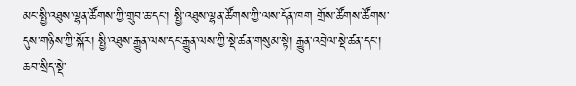མང་སྤྱི་འཐུས་ལྷན་ཚོགས་ཀྱི་གྲུབ་ཆ་དང་། སྤྱི་འཐུས་ལྷན་ཚོགས་ཀྱི་ལས་དོན་ཁག གྲོས་ཚོགས་ཚོགས་དུས་གཉིས་ཀྱི་སྐོར། སྤྱི་འཐུས་རྒྱུན་ལས་དང་རྒྱུན་ལས་ཀྱི་སྡེ་ཚན་གསུམ་སྟེ། རྒྱུན་འབྲེལ་སྡེ་ཚན་དང་། ཆབ་སྲིད་སྡེ་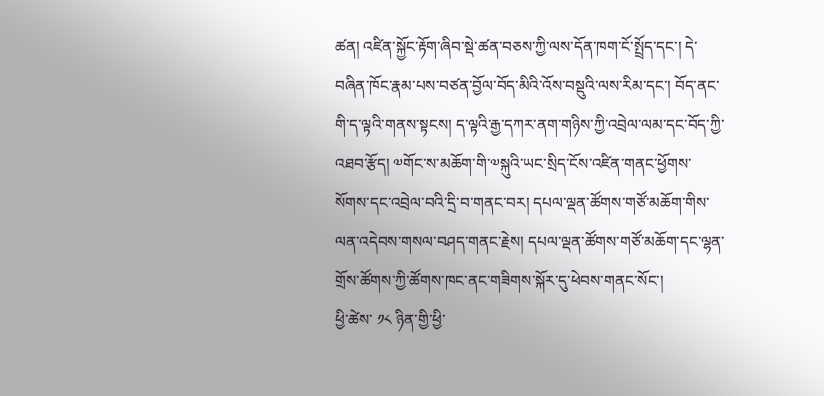ཚན། འཛིན་སྐྱོང་རྟོག་ཞིབ་སྡེ་ཚན་བཅས་ཀྱི་ལས་དོན་ཁག་ངོ་སྤྲོད་དང་། དེ་བཞིན་ཁོང་རྣམ་པས་བཙན་བྱོལ་བོད་མིའི་འོས་བསྡུའི་ལས་རིམ་དང་། བོད་ནང་གི་ད་ལྟའི་གནས་སྟངས། ད་ལྟའི་རྒྱ་དཀར་ནག་གཉིས་ཀྱི་འབྲེལ་ལམ་དང་བོད་ཀྱི་འཐབ་རྩོད། ༧གོང་ས་མཆོག་གི་༧སྐུའི་ཡང་སྲིད་ངོས་འཛིན་གནང་ཕྱོགས་སོགས་དང་འབྲེལ་བའི་དྲི་བ་གནང་བར། དཔལ་ལྡན་ཚོགས་གཙོ་མཆོག་གིས་ལན་འདེབས་གསལ་བཤད་གནང་རྗེས། དཔལ་ལྡན་ཚོགས་གཙོ་མཆོག་དང་ལྷན་གྲོས་ཚོགས་ཀྱི་ཚོགས་ཁང་ནང་གཟིགས་སྐོར་དུ་ཕེབས་གནང་སོང་།
ཕྱི་ཚེས་ ༡༨ ཉིན་གྱི་ཕྱི་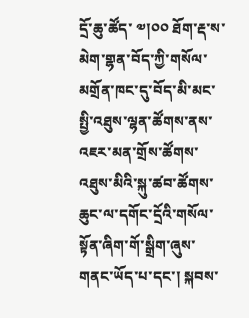དྲོ་ཆུ་ཚོད་ ༧།༠༠ ཐོག་རྡ་ས་མེག་གྷན་བོད་ཀྱི་གསོལ་མགྲོན་ཁང་དུ་བོད་མི་མང་སྤྱི་འཐུས་ལྷན་ཚོགས་ནས་འཇར་མན་གྲོས་ཚོགས་འཐུས་མིའི་སྐུ་ཚབ་ཚོགས་ཆུང་ལ་དགོང་དྲོའི་གསོལ་སྟོན་ཞིག་གོ་སྒྲིག་ཞུས་གནང་ཡོད་པ་དང་། སྐབས་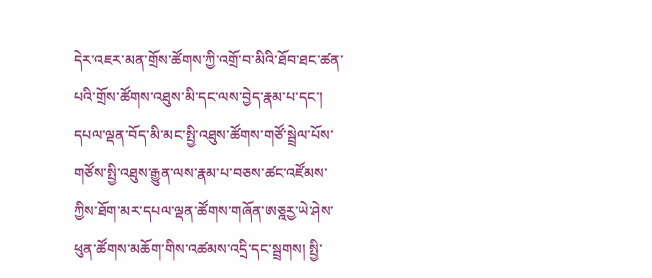དེར་འཇར་མན་གྲོས་ཚོགས་ཀྱི་འགྲོ་བ་མིའི་ཐོབ་ཐང་ཚན་པའི་གྲོས་ཚོགས་འཐུས་མི་དང་ལས་བྱེད་རྣམ་པ་དང་། དཔལ་ལྡན་བོད་མི་མང་སྤྱི་འཐུས་ཚོགས་གཙོ་སྦྲེལ་པོས་གཙོས་སྤྱི་འཐུས་རྒྱུན་ལས་རྣམ་པ་བཅས་ཚང་འཛོམས་ཀྱིས་ཐོག་མར་དཔལ་ལྡན་ཚོགས་གཞོན་ཨཅྰརྱ་ཡེ་ཤེས་ཕུན་ཚོགས་མཆོག་གིས་འཚམས་འདྲི་དང་སྦྲགས། སྤྱི་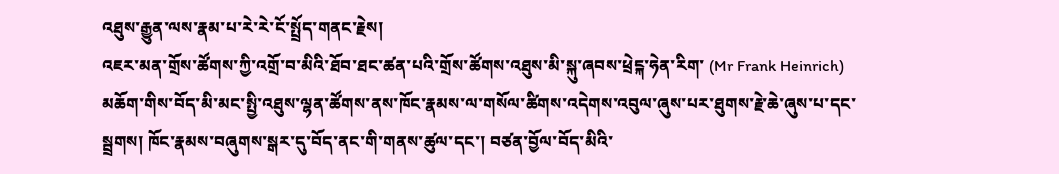འཐུས་རྒྱུན་ལས་རྣམ་པ་རེ་རེ་ངོ་སྤྲོད་གནང་རྗེས།
འཇར་མན་གྲོས་ཚོགས་ཀྱི་འགྲོ་བ་མིའི་ཐོབ་ཐང་ཚན་པའི་གྲོས་ཚོགས་འཐུས་མི་སྐུ་ཞབས་ཕྲེངྐ་ཧེན་རིག་ (Mr Frank Heinrich) མཆོག་གིས་བོད་མི་མང་སྤྱི་འཐུས་ལྷན་ཚོགས་ནས་ཁོང་རྣམས་ལ་གསོལ་ཚིགས་འདེགས་འབུལ་ཞུས་པར་ཐུགས་རྗེ་ཆེ་ཞུས་པ་དང་སྦྲགས། ཁོང་རྣམས་བཞུགས་སྒར་དུ་བོད་ནང་གི་གནས་ཚུལ་དང་། བཙན་བྱོལ་བོད་མིའི་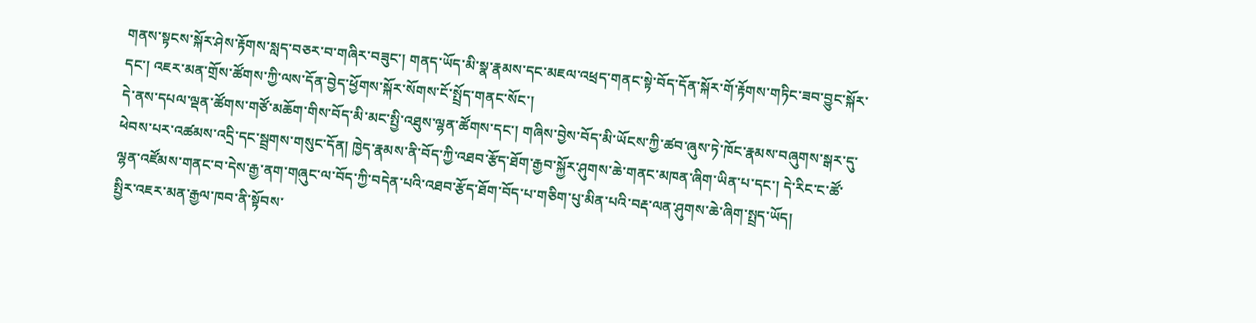གནས་སྟངས་སྐོར་ཤེས་རྟོགས་སླད་བཅར་བ་གཞིར་བཟུང་། གནད་ཡོད་མི་སྣ་རྣམས་དང་མཇལ་འཕྲད་གནང་སྟེ་བོད་དོན་སྐོར་གོ་རྟོགས་གཏིང་ཟབ་བྱུང་སྐོར་དང་། འཇར་མན་གྲོས་ཚོགས་ཀྱི་ལས་དོན་བྱེད་ཕྱོགས་སྐོར་སོགས་ངོ་སྤྲོད་གནང་སོང་།
དེ་ནས་དཔལ་ལྡན་ཚོགས་གཙོ་མཆོག་གིས་བོད་མི་མང་སྤྱི་འཐུས་ལྷན་ཚོགས་དང་། གཞིས་བྱེས་བོད་མི་ཡོངས་ཀྱི་ཚབ་ཞུས་ཏེ་ཁོང་རྣམས་བཞུགས་སྒར་དུ་ཕེབས་པར་འཚམས་འདྲི་དང་སྦྲགས་གསུང་དོན། ཁྱེད་རྣམས་ནི་བོད་ཀྱི་འཐབ་རྩོད་ཐོག་རྒྱབ་སྐྱོར་ཤུགས་ཆེ་གནང་མཁན་ཞིག་ཡིན་པ་དང་། དེ་རིང་ང་ཚོ་ལྷན་འཛོམས་གནང་བ་དེས་རྒྱ་ནག་གཞུང་ལ་བོད་ཀྱི་བདེན་པའི་འཐབ་རྩོད་ཐོག་བོད་པ་གཅིག་པུ་མིན་པའི་བརྡ་ལན་ཤུགས་ཆེ་ཞིག་སྤྲད་ཡོད།
སྤྱིར་འཇར་མན་རྒྱལ་ཁབ་ནི་སྟོབས་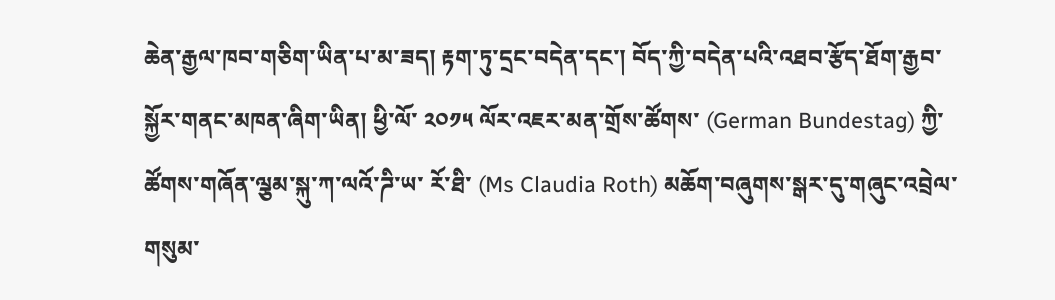ཆེན་རྒྱལ་ཁབ་གཅིག་ཡིན་པ་མ་ཟད། རྟག་ཏུ་དྲང་བདེན་དང་། བོད་ཀྱི་བདེན་པའི་འཐབ་རྩོད་ཐོག་རྒྱབ་སྐྱོར་གནང་མཁན་ཞིག་ཡིན། ཕྱི་ལོ་ ༢༠༡༥ ལོར་འཇར་མན་གྲོས་ཚོགས་ (German Bundestag) ཀྱི་ཚོགས་གཞོན་ལྕམ་སྐུ་ཀ་ལའོ་ཌི་ཡ་ རོ་ཐི་ (Ms Claudia Roth) མཆོག་བཞུགས་སྒར་དུ་གཞུང་འབྲེལ་གསུམ་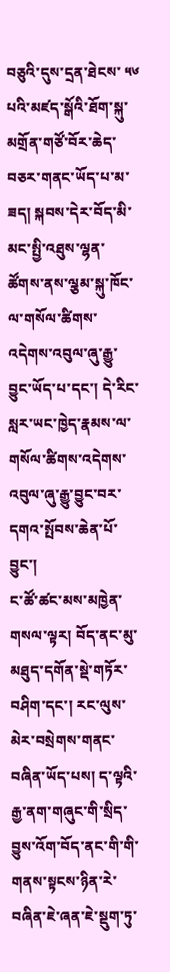བཅུའི་དུས་དྲན་ཐེངས་ ༥༦ པའི་མཛད་སྒོའི་ཐོག་སྐུ་མགྲོན་གཙོ་བོར་ཆེད་བཅར་གནང་ཡོད་པ་མ་ཟད། སྐབས་དེར་བོད་མི་མང་སྤྱི་འཐུས་ལྷན་ཚོགས་ནས་ལྕམ་སྐུ་ཁོང་ལ་གསོལ་ཚིགས་འདེགས་འབུལ་ཞུ་རྒྱུ་བྱུང་ཡོད་པ་དང་། དེ་རིང་སླར་ཡང་ཁྱེད་རྣམས་ལ་གསོལ་ཚིགས་འདེགས་འབུལ་ཞུ་རྒྱུ་བྱུང་བར་དགའ་སྤོབས་ཆེན་པོ་བྱུང་།
ང་ཚོ་ཚང་མས་མཁྱེན་གསལ་ལྟར། བོད་ནང་མུ་མཐུད་དགོན་སྡེ་གཏོར་བཤིག་དང་། རང་ལུས་མེར་བསྲེགས་གནང་བཞིན་ཡོད་པས། ད་ལྟའི་རྒྱ་ནག་གཞུང་གི་སྲིད་བྱུས་འོག་བོད་ནང་གི་གི་གནས་སྟངས་ཉིན་རེ་བཞིན་ཇེ་ཞན་ཇེ་སྡུག་ཏུ་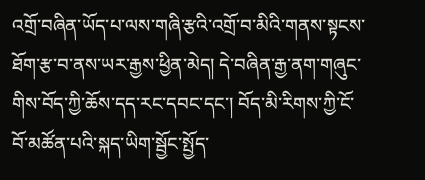འགྲོ་བཞིན་ཡོད་པ་ལས་གཞི་རྩའི་འགྲོ་བ་མིའི་གནས་སྟངས་ཐོག་རྩ་བ་ནས་ཡར་རྒྱས་ཕྱིན་མེད། དེ་བཞིན་རྒྱ་ནག་གཞུང་གིས་བོད་ཀྱི་ཆོས་དད་རང་དབང་དང་། བོད་མི་རིགས་ཀྱི་ངོ་བོ་མཚོན་པའི་སྐད་ཡིག་སྦྱོང་སྤྱོད་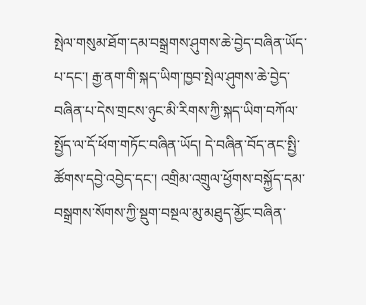སྤེལ་གསུམ་ཐོག་དམ་བསྒྲགས་ཤུགས་ཆེ་བྱེད་བཞིན་ཡོད་པ་དང་། རྒྱ་ནག་གི་སྐད་ཡིག་ཁྱབ་སྤེལ་ཤུགས་ཆེ་བྱེད་བཞིན་པ་དེས་གྲངས་ཉུང་མི་རིགས་ཀྱི་སྐད་ཡིག་བཀོལ་སྤྱོད་ལ་དོ་ཕོག་གཏོང་བཞིན་ཡོད། དེ་བཞིན་བོད་ནང་སྤྱི་ཚོགས་དབྱེ་འབྱེད་དང་། འགྲིམ་འགྲུལ་ཕྱོགས་བསྐྱོད་དམ་བསྒྲགས་སོགས་ཀྱི་སྡུག་བསྔལ་མུ་མཐུད་མྱོང་བཞིན་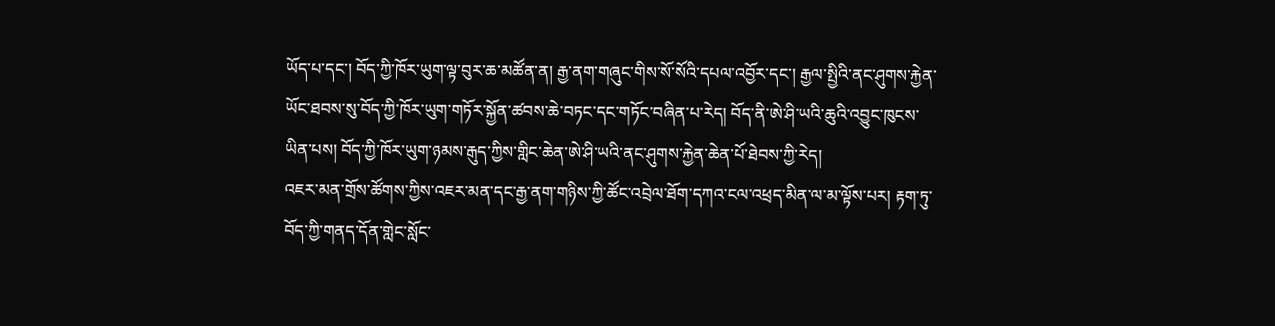ཡོད་པ་དང་། བོད་ཀྱི་ཁོར་ཡུག་ལྟ་བུར་ཆ་མཚོན་ན། རྒྱ་ནག་གཞུང་གིས་སོ་སོའི་དཔལ་འབྱོར་དང་། རྒྱལ་སྤྱིའི་ནང་ཤུགས་རྐྱེན་ཡོང་ཐབས་སུ་བོད་ཀྱི་ཁོར་ཡུག་གཏོར་སྐྱོན་ཚབས་ཆེ་བཏང་དང་གཏོང་བཞིན་པ་རེད། བོད་ནི་ཨེ་ཤི་ཡའི་ཆུའི་འབྱུང་ཁུངས་ཡིན་པས། བོད་ཀྱི་ཁོར་ཡུག་ཉམས་རྒུད་ཀྱིས་གླིང་ཆེན་ཨེ་ཤི་ཡའི་ནང་ཤུགས་རྐྱེན་ཆེན་པོ་ཐེབས་ཀྱི་རེད།
འཇར་མན་གྲོས་ཚོགས་ཀྱིས་འཇར་མན་དང་རྒྱ་ནག་གཉིས་ཀྱི་ཚོང་འབྲེལ་ཐོག་དཀའ་ངལ་འཕྲད་མིན་ལ་མ་ལྟོས་པར། རྟག་ཏུ་བོད་ཀྱི་གནད་དོན་གླེང་སློང་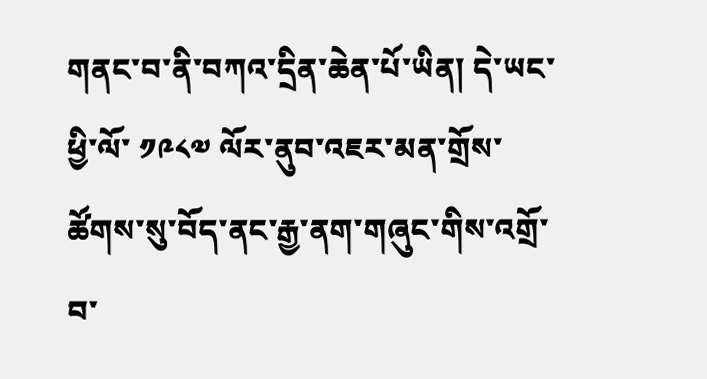གནང་བ་ནི་བཀའ་དྲིན་ཆེན་པོ་ཡིན། དེ་ཡང་ཕྱི་ལོ་ ༡༩༨༧ ལོར་ནུབ་འཇར་མན་གྲོས་ཚོགས་སུ་བོད་ནང་རྒྱ་ནག་གཞུང་གིས་འགྲོ་བ་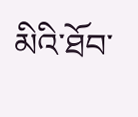མིའི་ཐོབ་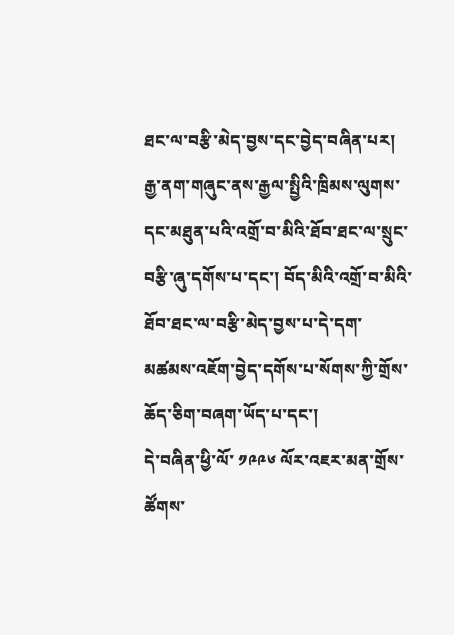ཐང་ལ་བརྩི་མེད་བྱས་དང་བྱེད་བཞིན་པར། རྒྱ་ནག་གཞུང་ནས་རྒྱལ་སྤྱིའི་ཁྲིམས་ལུགས་དང་མཐུན་པའི་འགྲོ་བ་མིའི་ཐོབ་ཐང་ལ་སྲུང་བརྩི་ཞུ་དགོས་པ་དང་། བོད་མིའི་འགྲོ་བ་མིའི་ཐོབ་ཐང་ལ་བརྩི་མེད་བྱས་པ་དེ་དག་མཚམས་འཇོག་བྱེད་དགོས་པ་སོགས་ཀྱི་གྲོས་ཆོད་ཅིག་བཞག་ཡོད་པ་དང་།
དེ་བཞིན་ཕྱི་ལོ་ ༡༩༩༦ ལོར་འཇར་མན་གྲོས་ཚོགས་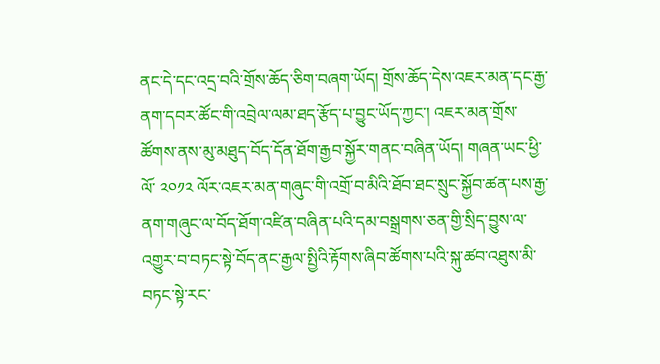ནང་དེ་དང་འདྲ་བའི་གྲོས་ཆོད་ཅིག་བཞག་ཡོད། གྲོས་ཆོད་དེས་འཇར་མན་དང་རྒྱ་ནག་དབར་ཚོང་གི་འབྲེལ་ལམ་ཐད་རྩོད་པ་བྱུང་ཡོད་ཀྱང་། འཇར་མན་གྲོས་ཚོགས་ནས་མུ་མཐུད་བོད་དོན་ཐོག་རྒྱབ་སྐྱོར་གནང་བཞིན་ཡོད། གཞན་ཡང་ཕྱི་ལོ་ ༢༠༡༢ ལོར་འཇར་མན་གཞུང་གི་འགྲོ་བ་མིའི་ཐོབ་ཐང་སྲུང་སྐྱོབ་ཚན་པས་རྒྱ་ནག་གཞུང་ལ་བོད་ཐོག་འཛིན་བཞིན་པའི་དམ་བསྒྲགས་ཅན་གྱི་སྲིད་བྱུས་ལ་འགྱུར་བ་བཏང་སྟེ་བོད་ནང་རྒྱལ་སྤྱིའི་རྟོགས་ཞིབ་ཚོགས་པའི་སྐུ་ཚབ་འཐུས་མི་བཏང་སྟེ་རང་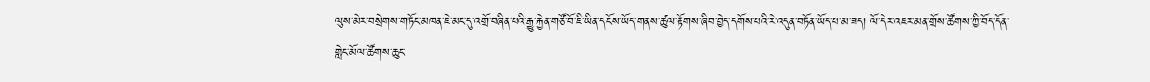ལུས་མེར་བསྲེགས་གཏོང་མཁན་ཇེ་མང་དུ་འགྲོ་བཞིན་པའི་རྒྱུ་རྐྱེན་གཙོ་བོ་ཇི་ཡིན་དངོས་ཡོད་གནས་ཚུལ་རྟོགས་ཞིབ་བྱེད་དགོས་པའི་རེ་འདུན་བཏོན་ཡོད་པ་མ་ཟད། ལོ་དེར་འཇར་མན་གྲོས་ཚོགས་ཀྱི་བོད་དོན་གླེང་མོལ་ཚོགས་ཆུང་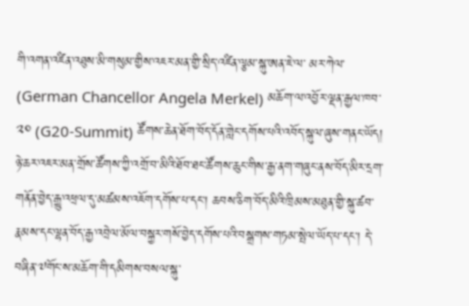གི་འགན་འཛིན་འཐུས་མི་གསུམ་གྱིས་འཇར་མན་གྱི་སྲིད་འཛིན་ལྕམ་སྐུ་ཨན་ཇེ་ལ་ མར་ཀེལ་ (German Chancellor Angela Merkel) མཆོག་ལ་འབྱོར་ལྡན་རྒྱལ་ཁབ་ ༢༠ (G20-Summit) ཚོགས་ཆེན་ཐོག་བོད་དོན་གླེང་དགོས་པའི་འབོད་སྐུལ་ཞུས་གནང་ཡོད།
ཉེ་ཆར་འཇར་མན་གྲོས་ཚོགས་ཀྱི་འགྲོ་བ་མིའི་ཐོབ་ཐང་ཚོགས་ཆུང་གིས་རྒྱ་ནག་གཞུང་ནས་བོད་མིར་དྲག་གནོན་བྱེད་རྒྱུ་འཕྲལ་དུ་མཚམས་འཇོག་དགོས་པ་དང་། ཆབས་ཅིག་བོད་མིའི་ཁྲིམས་མཐུན་གྱི་སྐུ་ཚབ་རྣམས་དང་ལྷན་བོད་རྒྱ་འབྲེལ་མོལ་བསྐྱར་གསོ་བྱེད་དགོས་པའི་བསྒྲགས་གཏམ་སྤེལ་ཡོད་པ་དང་། དེ་བཞིན་༧གོང་ས་མཆོག་གི་དམིགས་བསལ་སྐུ་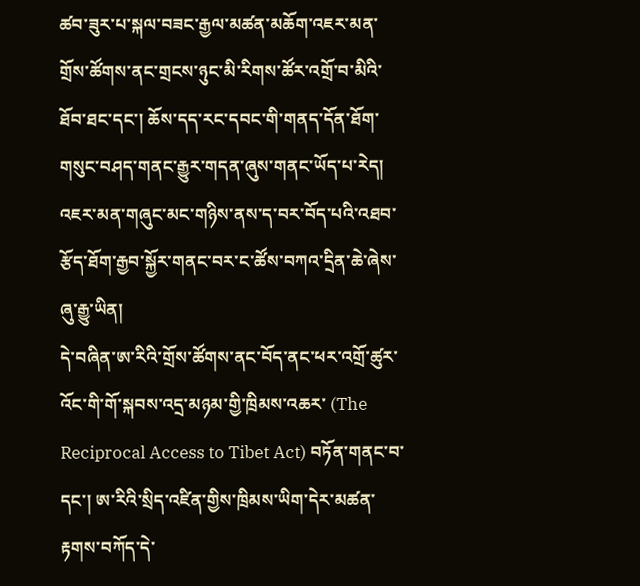ཚབ་ཟུར་པ་སྐལ་བཟང་རྒྱལ་མཚན་མཆོག་འཇར་མན་གྲོས་ཚོགས་ནང་གྲངས་ཉུང་མི་རིགས་ཚོར་འགྲོ་བ་མིའི་ཐོབ་ཐང་དང་། ཆོས་དད་རང་དབང་གི་གནད་དོན་ཐོག་གསུང་བཤད་གནང་རྒྱུར་གདན་ཞུས་གནང་ཡོད་པ་རེད། འཇར་མན་གཞུང་མང་གཉིས་ནས་ད་བར་བོད་པའི་འཐབ་རྩོད་ཐོག་རྒྱབ་སྐྱོར་གནང་བར་ང་ཚོས་བཀའ་དྲིན་ཆེ་ཞེས་ཞུ་རྒྱུ་ཡིན།
དེ་བཞིན་ཨ་རིའི་གྲོས་ཚོགས་ནང་བོད་ནང་ཕར་འགྲོ་ཚུར་འོང་གི་གོ་སྐབས་འདྲ་མཉམ་གྱི་ཁྲིམས་འཆར་ (The Reciprocal Access to Tibet Act) བཏོན་གནང་བ་དང་། ཨ་རིའི་སྲིད་འཛིན་གྱིས་ཁྲིམས་ཡིག་དེར་མཚན་རྟགས་བཀོད་དེ་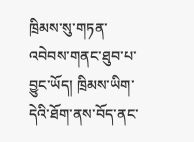ཁྲིམས་སུ་གཏན་འབེབས་གནང་ཐུབ་པ་བྱུང་ཡོད། ཁྲིམས་ཡིག་དེའི་ཐོག་ནས་བོད་ནང་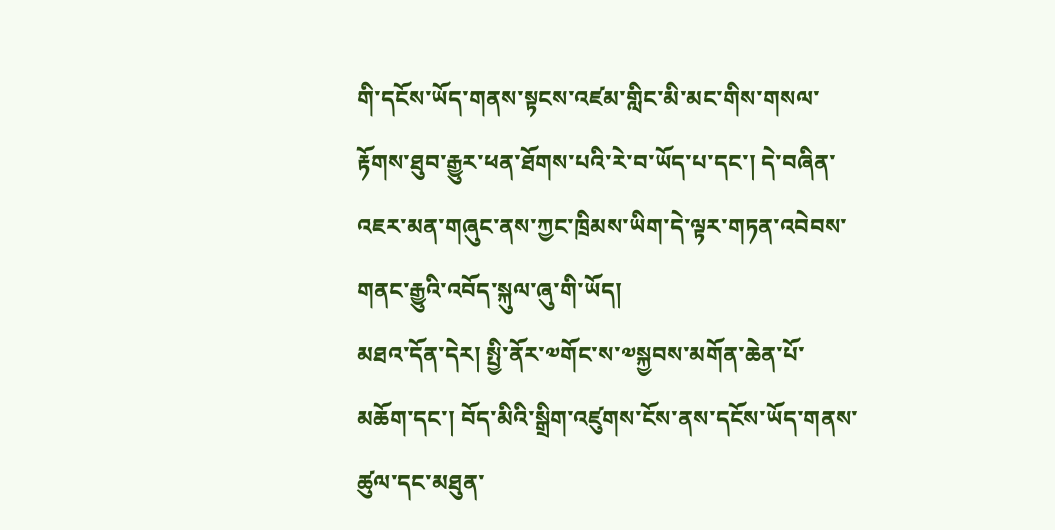གི་དངོས་ཡོད་གནས་སྟངས་འཛམ་གླིང་མི་མང་གིས་གསལ་རྟོགས་ཐུབ་རྒྱུར་ཕན་ཐོགས་པའི་རེ་བ་ཡོད་པ་དང་། དེ་བཞིན་འཇར་མན་གཞུང་ནས་ཀྱང་ཁྲིམས་ཡིག་དེ་ལྟར་གཏན་འབེབས་གནང་རྒྱུའི་འབོད་སྐུལ་ཞུ་གི་ཡོད།
མཐའ་དོན་དེར། སྤྱི་ནོར་༧གོང་ས་༧སྐྱབས་མགོན་ཆེན་པོ་མཆོག་དང་། བོད་མིའི་སྒྲིག་འཛུགས་ངོས་ནས་དངོས་ཡོད་གནས་ཚུལ་དང་མཐུན་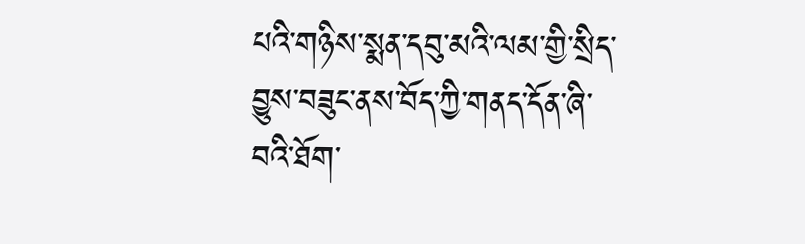པའི་གཉིས་སྨན་དབུ་མའི་ལམ་གྱི་སྲིད་བྱུས་བཟུང་ནས་བོད་ཀྱི་གནད་དོན་ཞི་བའི་ཐོག་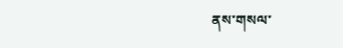ནས་གསལ་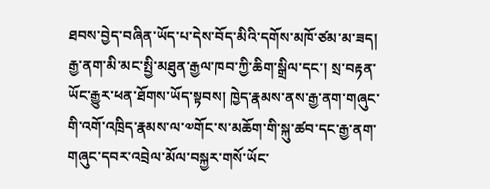ཐབས་བྱེད་བཞིན་ཡོད་པ་དེས་བོད་མིའི་དགོས་མཁོ་ཙམ་མ་ཟད། རྒྱ་ནག་མི་མང་སྤྱི་མཐུན་རྒྱལ་ཁབ་ཀྱི་ཆིག་སྒྲིལ་དང་། སྲ་བརྟན་ཡོང་རྒྱུར་ཕན་ཐོགས་ཡོད་སྟབས། ཁྱེད་རྣམས་ནས་རྒྱ་ནག་གཞུང་གི་འགོ་འཁྲིད་རྣམས་ལ་༧གོང་ས་མཆོག་གི་སྐུ་ཚབ་དང་རྒྱ་ནག་གཞུང་དབར་འབྲེལ་མོལ་བསྐྱར་གསོ་ཡོང་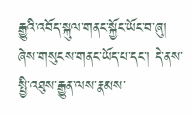རྒྱུའི་འབོད་སྐུལ་གནང་སྐྱོང་ཡོང་བ་ཞུ། ཞེས་གསུངས་གནང་ཡོད་པ་དང་། དེ་ནས་སྤྱི་འཐུས་རྒྱུན་ལས་རྣམས་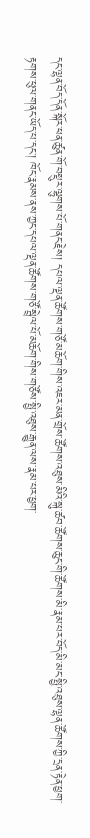དང་ལྷན་བོད་དོན་སྐོར་ཕན་ཚུན་གོ་བསྡུར་ལྷུགས་པོ་གནང་རྗེས། དཔལ་ལྡན་ཚོགས་གཙོ་མཆོག་གིས་འཇར་མན་གྲོས་ཚོགས་འཐུས་མིའི་སྐུ་ཚབ་ཚོགས་ཆུང་གི་ཚོགས་མི་རྣམ་པར་བོད་མི་མང་སྤྱི་འཐུས་ལྷན་ཚོགས་ཀྱི་དྲན་རྟེན་ཕྱག་རྟགས་ཕུལ་གནང་ཡོད་པ་དང་། ཁོང་རྣམས་ནས་ཀྱང་དཔལ་ལྡན་ཚོགས་གཙོ་སྦྲེལ་པོ་མཆོག་གིས་གཙོས་སྤྱི་འཐུས་རྒྱུན་ལས་རྣམ་པར་ཕྱག་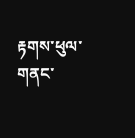རྟགས་ཕུལ་གནང་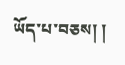ཡོད་པ་བཅས། །